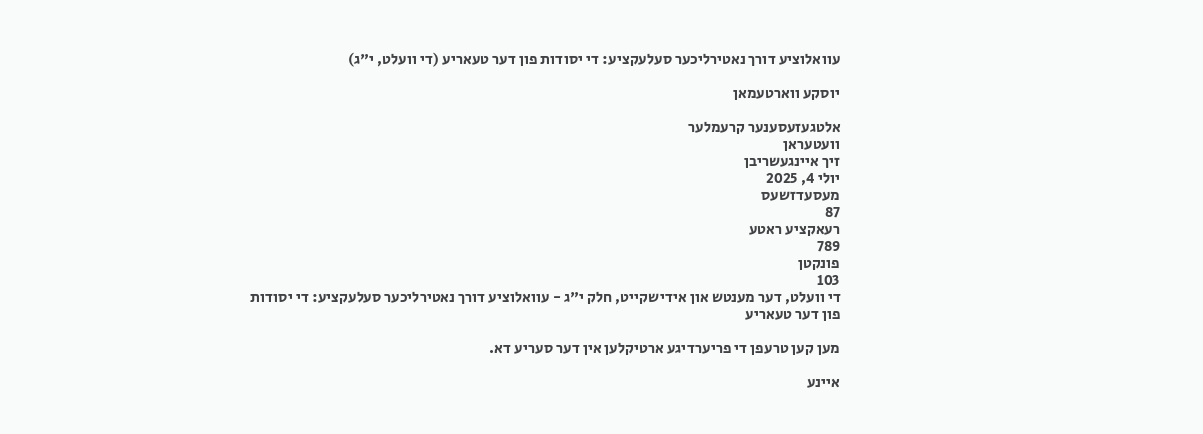עוואלוציע דורך נאטירליכער סעלעקציע: די יסודות פון דער טעאריע (די וועלט, י"ג)

יוסקע ווארטעמאן

אלטגעזעסענער קרעמלער
וועטעראן
זיך איינגעשריבן
יולי 4, 2025
מעסעדזשעס
87
רעאקציע ראטע
789
פונקטן
103
די וועלט, דער מענטש און אידישקייט, חלק י"ג - עוואלוציע דורך נאטירליכער סעלעקציע: די יסודות פון דער טעאריע

מען קען טרעפן די פריערדיגע ארטיקלען אין דער סעריע דא.

איינע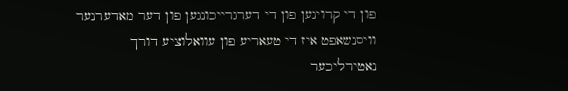פון די קרוינען פון די דערגרייכונגען פון דער מאדערנער וויסנשאפט איז די טעאריע פון עוואלוציע דורך נאטירליכער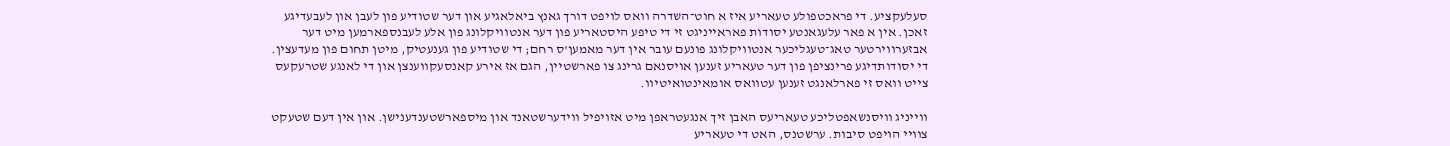סעלעקציע. די פראכטפולע טעאריע איז א חוט־השדרה וואס לויפט דורך גאנץ ביאלאגיע און דער שטודיע פון לעבן און לעבעדיגע זאכן. אין א פאר עלעגאנטע יסודות פאראייניגט זי די טיפע היסטאריע פון דער אנטוויקלונג פון אלע לעבנספארמען מיט דער אבזערווירטער טאג־טעגליכער אנטוויקלונג פונעם עובר אין דער מאמען'ס רחם; די שטודיע פון גענעטיק, מיטן תחום פון מעדעצין. די יסודותדיגע פרינציפן פון דער טעאריע זענען אויסנאם גרינג צו פארשטיין, הגם אז אירע קאנסעקווענצן און די לאנגע שטרעקעס צייט וואס זי פארלאנגט זענען עטוואס אומאינטואיטיוו.

ווייניג וויסנשאפטליכע טעאריעס האבן זיך אנגעטראפן מיט אזויפיל ווידערשטאנד און מיספארשטענדענישן. און אין דעם שטעקט צוויי הויפט סיבות. ערשטנס, האט די טעאריע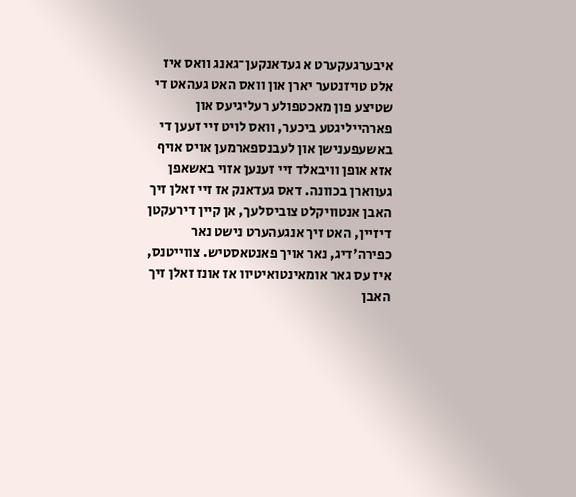איבערגעקערט א געדאנקען־גאנג וואס איז אלט טויזנטער יארן און וואס האט געהאט די שטיצע פון מאכטפולע רעליגיעס און פארהייליגטע ביכער, וואס לויט זיי זעען די באשעפענישן און לעבנספארמען אויס אויף אזא אופן וויבאלד זיי זענען אזוי באשאפן געווארן בכוונה. דאס געדאנק אז זיי זאלן זיך האבן אנטוויקלט צוביסלעך, אן קיין דירעקטן דיזיין, האט זיך אנגעהערט נישט נאר כפירה'דיג, נאר אויך פאנטאסטיש. צווייטנס, איז עס גאר אומאינטואיטיוו אז אונז זאלן זיך האבן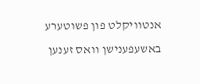אנטוויקלט פון פשוטערע באשעפענישן וואס זענען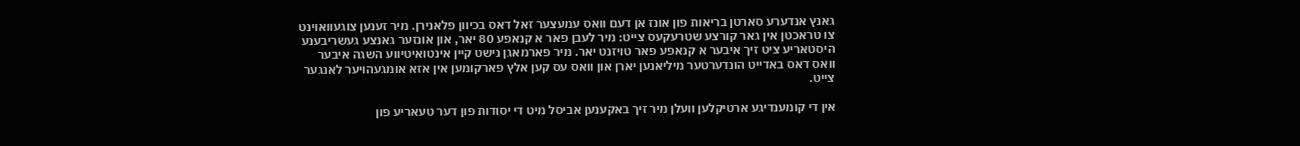גאנץ אנדערע סארטן בריאות פון אונז אן דעם וואס עמעצער זאל דאס בכיוון פלאנירן. מיר זענען צוגעוואוינט צו טראכטן אין גאר קורצע שטרעקעס צייט: מיר לעבן פאר א קנאפע 80 יאר, און אונזער גאנצע געשריבענע היסטאריע ציט זיך איבער א קנאפע פאר טויזנט יאר. מיר פארמאגן נישט קיין אינטואיטיווע השגה איבער וואס דאס באדייט הונדערטער מיליאנען יארן און וואס עס קען אלץ פארקומען אין אזא אומגעהויער לאנגער צייט.

אין די קומענדיגע ארטיקלען וועלן מיר זיך באקענען אביסל מיט די יסודות פון דער טעאריע פון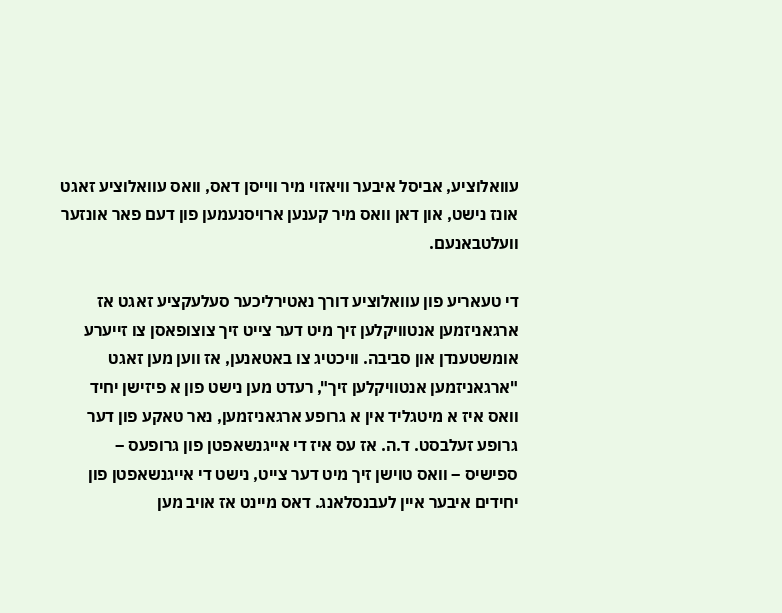עוואלוציע, אביסל איבער וויאזוי מיר ווייסן דאס, וואס עוואלוציע זאגט אונז נישט, און דאן וואס מיר קענען ארויסנעמען פון דעם פאר אונזער וועלטבאנעם.

די טעאריע פון עוואלוציע דורך נאטירליכער סעלעקציע זאגט אז ארגאניזמען אנטוויקלען זיך מיט דער צייט זיך צוצופאסן צו זייערע אומשטענדן און סביבה. וויכטיג צו באטאנען, אז ווען מען זאגט "ארגאניזמען אנטוויקלען זיך", רעדט מען נישט פון א פיזישן יחיד וואס איז א מיטגליד אין א גרופע ארגאניזמען, נאר טאקע פון דער גרופע זעלבסט. ד.ה. אז עס איז די אייגנשאפטן פון גרופעס – ספישיס – וואס טוישן זיך מיט דער צייט, נישט די אייגנשאפטן פון יחידים איבער איין לעבנסלאנג. דאס מיינט אז אויב מען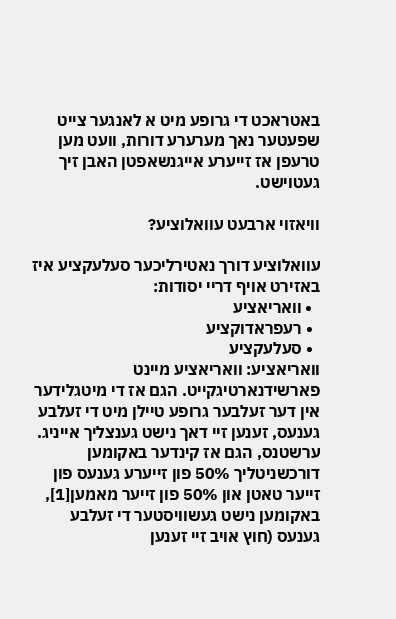באטראכט די גרופע מיט א לאנגער צייט שפעטער נאך מערערע דורות, וועט מען טרעפן אז זייערע אייגנשאפטן האבן זיך געטוישט.

וויאזוי ארבעט עוואלוציע?

עוואלוציע דורך נאטירליכער סעלעקציע איז באזירט אויף דריי יסודות:
  • וואריאציע
  • רעפראדוקציע
  • סעלעקציע
וואריאציע: וואריאציע מיינט פארשידנארטיגקייט. הגם אז די מיטגלידער אין דער זעלבער גרופע טיילן מיט די זעלבע גענעס, זענען זיי דאך נישט גענצליך אייניג. ערשטנס, הגם אז קינדער באקומען דורכשניטליך 50% פון זייערע גענעס פון זייער טאטן און 50% פון זייער מאמען[1], באקומען נישט געשוויסטער די זעלבע גענעס (חוץ אויב זיי זענען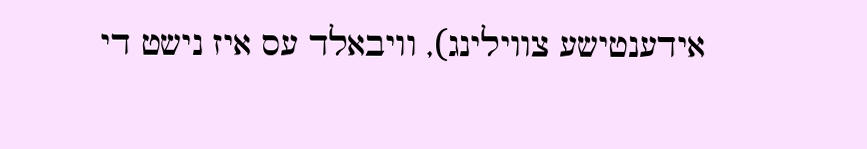אידענטישע צווילינג), וויבאלד עס איז נישט די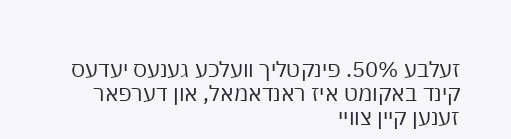זעלבע 50%. פינקטליך וועלכע גענעס יעדעס קינד באקומט איז ראנדאמאל, און דערפאר זענען קיין צוויי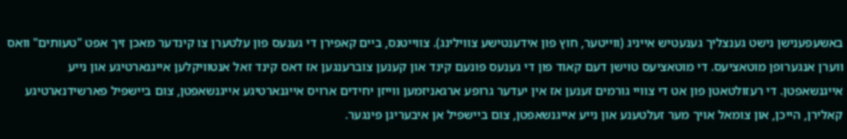באשעפענישן נישט גענצליך גענעטיש אייניג (ווייטער, חוץ פון אידענטישע צווילינג). צווייטנס, ביים קאפירן די גענעס פון עלטערן צו קינדער מאכן זיך אפט "טעותים" וואס ווערן אנגערופן מוטאציעס. די מוטאציעס טוישן דעם קאוד פון די גענעס פונעם קינד און קענען צוברענגען אז דאס קינד זאל אנטוויקלען אייגנארטיגע און נייע אייגנשאפטן. די רעזולטאטן פון אט די צוויי גורמים זענען אז אין יעדער גרופע ארגאניזמען ווייזן יחידים ארויס אייגנארטיגע אייגנשאפטן, צום ביישפיל פארשידנארטיגע קאלירן, הייכן, און צומאל אויך מער זעלטענע און נייע אייגנשאפטן, צום ביישפיל אן איבעריגן פינגער.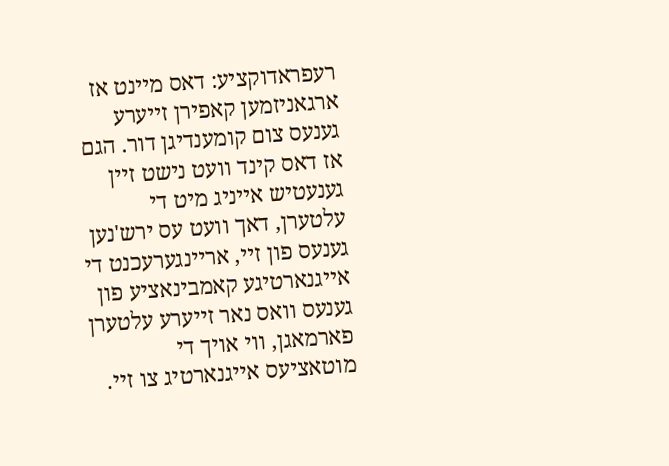רעפראדוקציע: דאס מיינט אז ארגאניזמען קאפירן זייערע גענעס צום קומענדיגן דור. הגם אז דאס קינד וועט נישט זיין גענעטיש אייניג מיט די עלטערן, דאך וועט עס ירש'נען גענעס פון זיי, אריינגערעכנט די אייגנארטיגע קאמבינאציע פון גענעס וואס נאר זייערע עלטערן פארמאגן, ווי אויך די מוטאציעס אייגנארטיג צו זיי.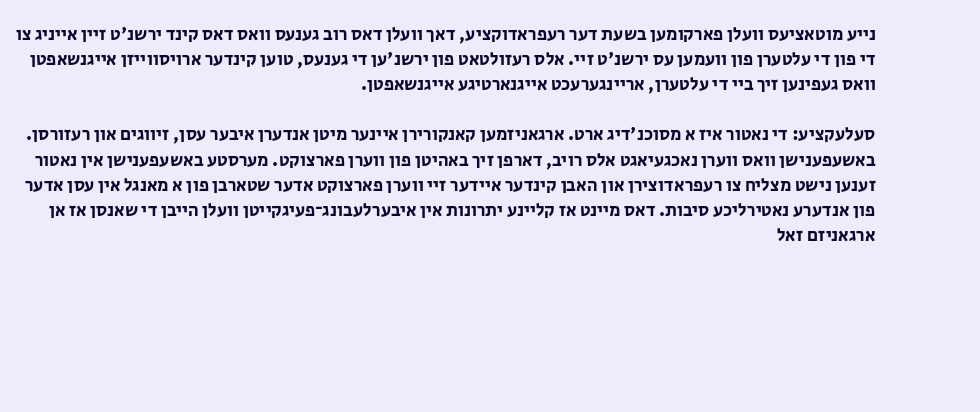נייע מוטאציעס וועלן פארקומען בשעת דער רעפראדוקציע, דאך וועלן דאס רוב גענעס וואס דאס קינד ירשנ'ט זיין אייניג צו די פון די עלטערן פון וועמען עס ירשנ'ט זיי. אלס רעזולטאט פון ירשנ'ען די גענעס, טוען קינדער ארויסווייזן אייגנשאפטן וואס געפינען זיך ביי די עלטערן, אריינגערעכט אייגנארטיגע אייגנשאפטן.

סעלעקציע: די נאטור איז א מסוכנ'דיג ארט. ארגאניזמען קאנקורירן איינער מיטן אנדערן איבער עסן, זיווגים און רעזורסן. באשעפענישן וואס ווערן נאכגעיאגט אלס רויב, דארפן זיך באהיטן פון ווערן פארצוקט. מערסטע באשעפענישן אין נאטור זענען נישט מצליח צו רעפראדוצירן און האבן קינדער איידער זיי ווערן פארצוקט אדער שטארבן פון א מאנגל אין עסן אדער פון אנדערע נאטירליכע סיבות. דאס מיינט אז קליינע יתרונות אין איבערלעבונג־פעיגקייטן וועלן הייבן די שאנסן אז אן ארגאניזם זאל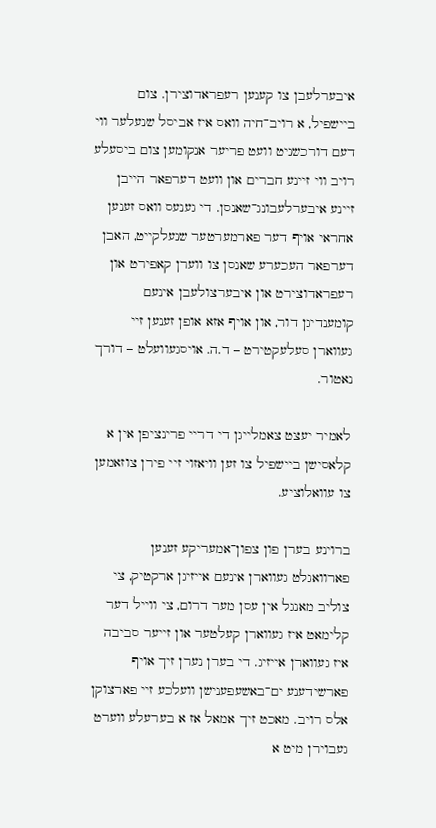איבערלעבן צו קענען רעפראדוצירן. צום ביישפיל, א רויב־חיה וואס איז אביסל שנעלער ווי דעם דורכשניט וועט פריער אנקומען צום ביסעלע רויב ווי זיינע חברים און וועט דערפאר הייבן זיינע איבערלעבונג־שאנסן. די גענעס וואס זענען אחראי אויף דער פארמערטער שנעלקייט, האבן דערפאר העכערע שאנסן צו ווערן קאפירט און רעפראדוצירט און איבערצולעבן אינעם קומענדיגן דור, און אויף אזא אופן זענען זיי געווארן סעלעקטירט – ד.ה. אויסגעוועלט – דורך נאטור.

לאמיר יעצט צאמלייגן די דריי פרינציפן אין א קלאסישן ביישפיל צו זען וויאזוי זיי פירן צוזאמען צו עוואלוציע.

ברוינע בערן פון צפון־אמעריקע זענען פארוואגלט געווארן אינעם אייזיגן ארקטיק, צי צוליב מאנגל אין עסן מער דרום, צי ווייל דער קלימאט איז געווארן קעלטער און זייער סביבה איז געווארן אייזיג. די בערן נערן זיך אויף פארשידענע ים־באשעפענישן וועלכע זיי פארצוקן אלס רויב. מאכט זיך אמאל אז א בערעלע ווערט געבוירן מיט א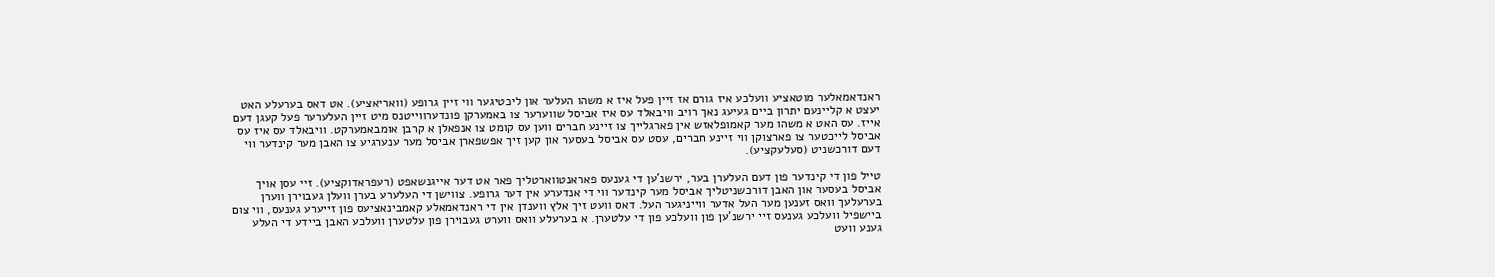ראנדאמאלער מוטאציע וועלכע איז גורם אז זיין פעל איז א משהו העלער און ליכטיגער ווי זיין גרופע (וואריאציע). אט דאס בערעלע האט יעצט א קליינעם יתרון ביים געיעג נאך רויב וויבאלד עס איז אביסל שווערער צו באמערקן פונדערווייטנס מיט זיין העלערער פעל קעגן דעם אייז. עס האט א משהו מער קאמופלאזש אין פארגלייך צו זיינע חברים ווען עס קומט צו אנפאלן א קרבן אומבאמערקט. וויבאלד עס איז עס אביסל לייכטער צו פארצוקן ווי זיינע חברים, עסט עס אביסל בעסער און קען זיך אפשפארן אביסל מער ענערגיע צו האבן מער קינדער ווי דעם דורכשניט (סעלעקציע).

טייל פון די קינדער פון דעם העלערן בער, ירשנ'ען די גענעס פאראנטווארטליך פאר אט דער אייגנשאפט (רעפראדוקציע). זיי עסן אויך אביסל בעסער און האבן דורכשניטליך אביסל מער קינדער ווי די אנדערע אין דער גרופע. צווישן די העלערע בערן וועלן געבוירן ווערן בערעלעך וואס זענען מער העל אדער ווייניגער העל. דאס וועט זיך אלץ ווענדן אין די ראנדאמאלע קאמבינאציעס פון זייערע גענעס, ווי צום ביישפיל וועלכע גענעס זיי ירשנ'ען פון וועלכע פון די עלטערן. א בערעלע וואס ווערט געבוירן פון עלטערן וועלכע האבן ביידע די העלע גענע וועט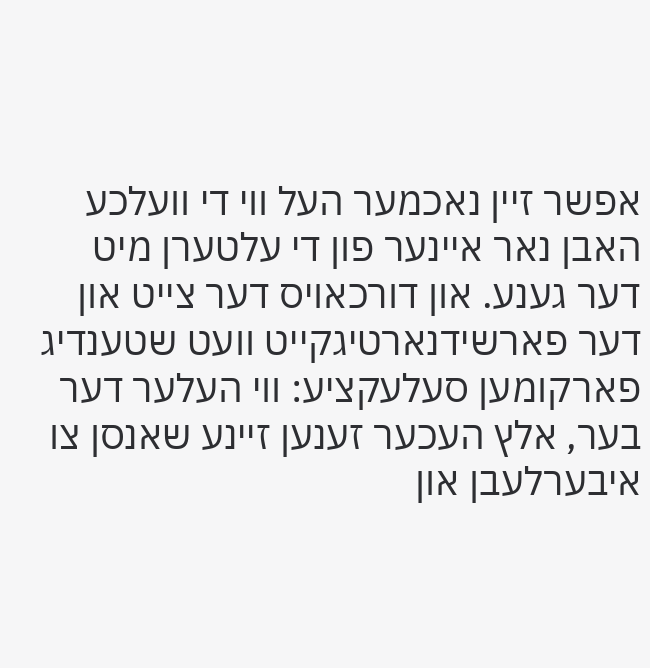אפשר זיין נאכמער העל ווי די וועלכע האבן נאר איינער פון די עלטערן מיט דער גענע. און דורכאויס דער צייט און דער פארשידנארטיגקייט וועט שטענדיג פארקומען סעלעקציע: ווי העלער דער בער, אלץ העכער זענען זיינע שאנסן צו איבערלעבן און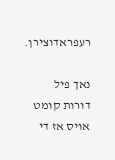רעפראדוצירן.

נאך פיל דורות קומט אויס אז די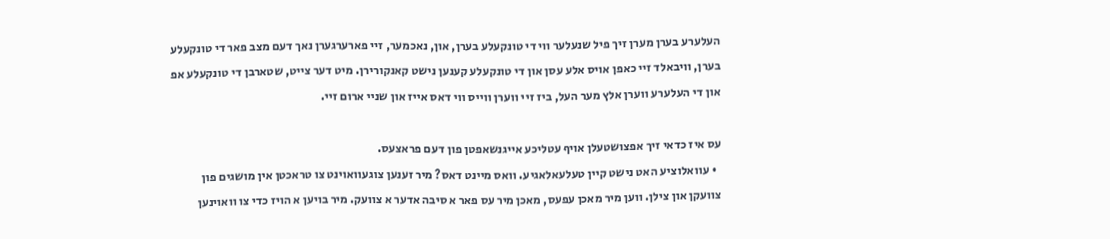העלערע בערן מערן זיך פיל שנעלער ווי די טונקעלע בערן, און, נאכמער, זיי פארערגערן נאך דעם מצב פאר די טונקעלע בערן, וויבאלד זיי כאפן אויס אלע עסן און די טונקעלע קענען נישט קאנקורירן. מיט דער צייט, שטארבן די טונקעלע אפ און די העלערע ווערן אלץ מער העל, ביז זיי ווערן ווייס ווי דאס אייז און שניי ארום זיי.

עס איז כדאי זיך אפצושטעלן אויף עטליכע אייגנשאפטן פון דעם פראצעס.
  • עוואלוציע האט נישט קיין טעלעאלאגיע. וואס מיינט דאס? מיר זענען צוגעוואוינט צו טראכטן אין מושגים פון צוועקן און צילן. ווען מיר מאכן עפעס, מאכן מיר עס פאר א סיבה אדער א צוועק. מיר בויען א הויז כדי צו וואוינען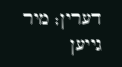דערין; מיר גייען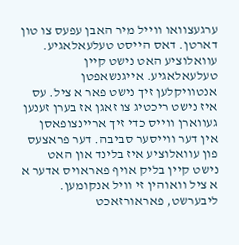ערגעצוואו ווייל מיר האבן עפעס צו טון דארטן. דאס הייסט טעלעאלאגיע. עוואלוציע האט נישט קיין טעלעאלאגיע. אייגנשאפטן אנטוויקלען זיך נישט פאר א ציל. עס איז נישט ריכטיג צו זאגן אז בערן זענען געווארן ווייס כדי זיך אריינצופאסן אין דער ווייסער סביבה. דער פראצעס פון עוואלוציע איז בלינד און האט נישט קיין בליק אויף פאראויס אדער א א ציל וואוהין זי וויל אנקומען. ליבערשט, פאראורזאכט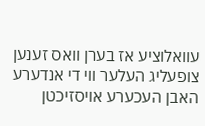עוואלוציע אז בערן וואס זענען צופעליג העלער ווי די אנדערע האבן העכערע אויסזיכטן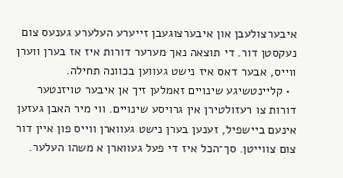איבערצולעבן און איבערצוגעבן זייערע העלערע גענעס צום נעקסטן דור. די תוצאה נאך מערער דורות איז אז בערן ווערן ווייס, אבער דאס איז נישט געווען בכוונה תחילה.
  • קליינטשיגע שינויים זאמלען זיך אן איבער טויזנטער דורות צו רעזולטירן אין גרויסע שינויים. ווי מיר האבן געזען אינעם ביישפיל, זענען בערן נישט געווארן ווייס פון איין דור צום צווייטן. סך־הכל איז די פעל געווארן א משהו העלער.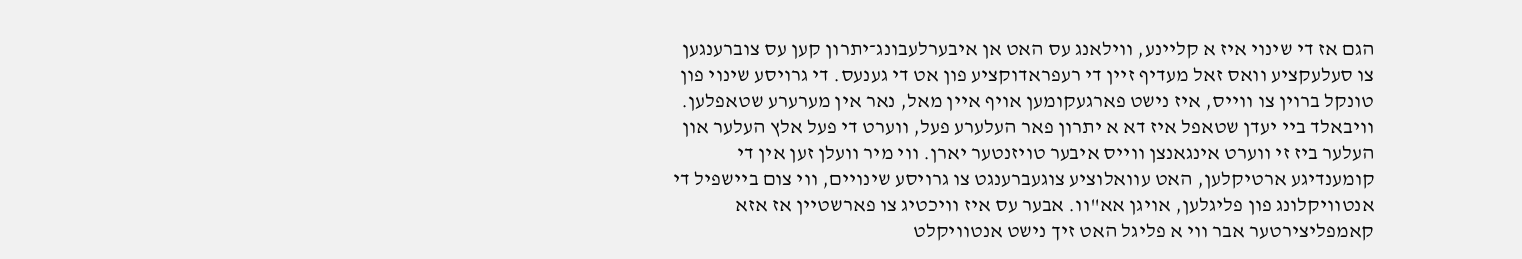הגם אז די שינוי איז א קליינע, ווילאנג עס האט אן איבערלעבונג־יתרון קען עס צוברענגען צו סעלעקציע וואס זאל מעדיף זיין די רעפראדוקציע פון אט די גענעס. די גרויסע שינוי פון טונקל ברוין צו ווייס, איז נישט פארגעקומען אויף איין מאל, נאר אין מערערע שטאפלען. וויבאלד ביי יעדן שטאפל איז דא א יתרון פאר העלערע פעל, ווערט די פעל אלץ העלער און העלער ביז זי ווערט אינגאנצן ווייס איבער טויזנטער יארן. ווי מיר וועלן זען אין די קומענדיגע ארטיקלען, האט עוואלוציע צוגעברענגט צו גרויסע שינויים, ווי צום ביישפיל די אנטוויקלונג פון פליגלען, אויגן אא"וו. אבער עס איז וויכטיג צו פארשטיין אז אזא קאמפליצירטער אבר ווי א פליגל האט זיך נישט אנטוויקלט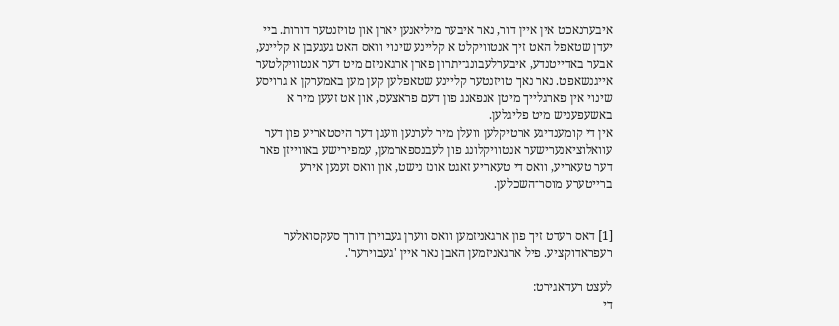איבערנאכט אין איין דור, נאר איבער מיליאנען יארן און טויזנטער דורות. ביי יעדן שטאפל האט זיך אנטוויקלט א קליינע שינוי וואס האט געגעבן א קליינע, אבער באדייטנדע, איבערלעבונג־יתרון פארן ארגאניזם מיט דער אנטוויקלטער אייגנשאפט. נאר נאך טויזנטער קליינע שטאפלען קען מען באמערקן א גרויסע שינוי אין פארגלייך מיטן אנפאנג פון דעם פראצעס, און אט זעען מיר א באשעפעניש מיט פליגלען.
אין די קומענדיגע ארטיקלען וועלן מיר לערנען וועגן דער היסטאריע פון דער עוואלוציאנערישער אנטוויקלונג פון לעבנספארמען, עמפירישע באווייזן פאר דער טעאריע, וואס די טעאריע זאגט אונז נישט, און וואס זענען אירע ברייטערע מוסר־השכלען.


[1] דאס רעדט זיך פון ארגאניזמען וואס ווערן געבוירן דורך סעקסואלער רעפראדוקציע. פיל ארגאניזמען האבן נאר איין 'געבוירער'.

לעצט רעדאגירט:
די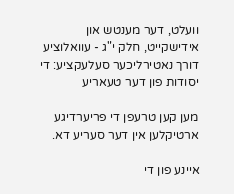וועלט, דער מענטש און אידישקייט, חלק י"ג - עוואלוציע דורך נאטירליכער סעלעקציע: די יסודות פון דער טעאריע

מען קען טרעפן די פריערדיגע ארטיקלען אין דער סעריע דא.

איינע פון די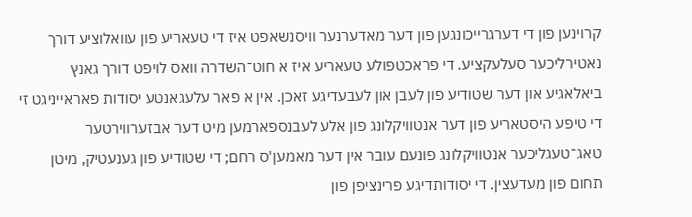קרוינען פון די דערגרייכונגען פון דער מאדערנער וויסנשאפט איז די טעאריע פון עוואלוציע דורך נאטירליכער סעלעקציע. די פראכטפולע טעאריע איז א חוט־השדרה וואס לויפט דורך גאנץ ביאלאגיע און דער שטודיע פון לעבן און לעבעדיגע זאכן. אין א פאר עלעגאנטע יסודות פאראייניגט זי די טיפע היסטאריע פון דער אנטוויקלונג פון אלע לעבנספארמען מיט דער אבזערווירטער טאג־טעגליכער אנטוויקלונג פונעם עובר אין דער מאמען'ס רחם; די שטודיע פון גענעטיק, מיטן תחום פון מעדעצין. די יסודותדיגע פרינציפן פון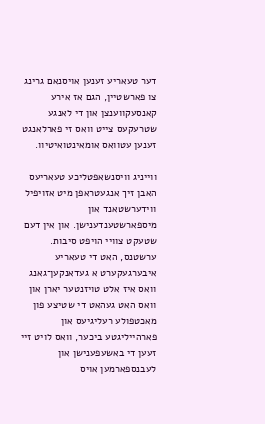דער טעאריע זענען אויסנאם גרינג צו פארשטיין, הגם אז אירע קאנסעקווענצן און די לאנגע שטרעקעס צייט וואס זי פארלאנגט זענען עטוואס אומאינטואיטיוו.

ווייניג וויסנשאפטליכע טעאריעס האבן זיך אנגעטראפן מיט אזויפיל ווידערשטאנד און מיספארשטענדענישן. און אין דעם שטעקט צוויי הויפט סיבות. ערשטנס, האט די טעאריע איבערגעקערט א געדאנקען־גאנג וואס איז אלט טויזנטער יארן און וואס האט געהאט די שטיצע פון מאכטפולע רעליגיעס און פארהייליגטע ביכער, וואס לויט זיי זעען די באשעפענישן און לעבנספארמען אויס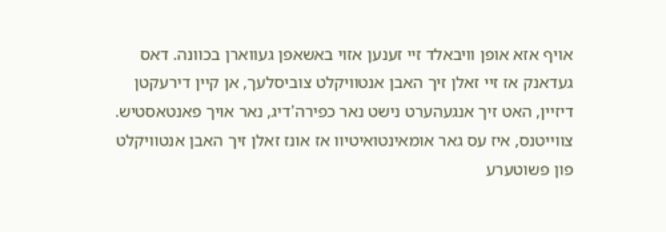אויף אזא אופן וויבאלד זיי זענען אזוי באשאפן געווארן בכוונה. דאס געדאנק אז זיי זאלן זיך האבן אנטוויקלט צוביסלעך, אן קיין דירעקטן דיזיין, האט זיך אנגעהערט נישט נאר כפירה'דיג, נאר אויך פאנטאסטיש. צווייטנס, איז עס גאר אומאינטואיטיוו אז אונז זאלן זיך האבן אנטוויקלט פון פשוטערע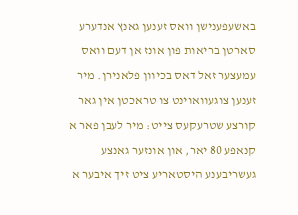באשעפענישן וואס זענען גאנץ אנדערע סארטן בריאות פון אונז אן דעם וואס עמעצער זאל דאס בכיוון פלאנירן. מיר זענען צוגעוואוינט צו טראכטן אין גאר קורצע שטרעקעס צייט: מיר לעבן פאר א קנאפע 80 יאר, און אונזער גאנצע געשריבענע היסטאריע ציט זיך איבער א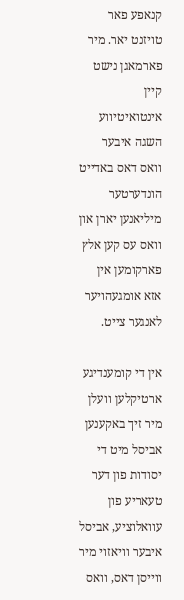קנאפע פאר טויזנט יאר. מיר פארמאגן נישט קיין אינטואיטיווע השגה איבער וואס דאס באדייט הונדערטער מיליאנען יארן און וואס עס קען אלץ פארקומען אין אזא אומגעהויער לאנגער צייט.

אין די קומענדיגע ארטיקלען וועלן מיר זיך באקענען אביסל מיט די יסודות פון דער טעאריע פון עוואלוציע, אביסל איבער וויאזוי מיר ווייסן דאס, וואס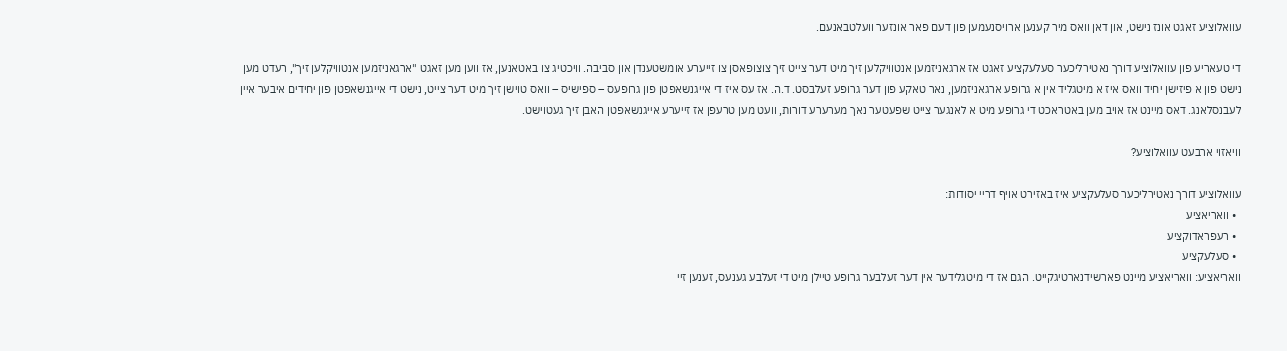עוואלוציע זאגט אונז נישט, און דאן וואס מיר קענען ארויסנעמען פון דעם פאר אונזער וועלטבאנעם.

די טעאריע פון עוואלוציע דורך נאטירליכער סעלעקציע זאגט אז ארגאניזמען אנטוויקלען זיך מיט דער צייט זיך צוצופאסן צו זייערע אומשטענדן און סביבה. וויכטיג צו באטאנען, אז ווען מען זאגט "ארגאניזמען אנטוויקלען זיך", רעדט מען נישט פון א פיזישן יחיד וואס איז א מיטגליד אין א גרופע ארגאניזמען, נאר טאקע פון דער גרופע זעלבסט. ד.ה. אז עס איז די אייגנשאפטן פון גרופעס – ספישיס – וואס טוישן זיך מיט דער צייט, נישט די אייגנשאפטן פון יחידים איבער איין לעבנסלאנג. דאס מיינט אז אויב מען באטראכט די גרופע מיט א לאנגער צייט שפעטער נאך מערערע דורות, וועט מען טרעפן אז זייערע אייגנשאפטן האבן זיך געטוישט.

וויאזוי ארבעט עוואלוציע?

עוואלוציע דורך נאטירליכער סעלעקציע איז באזירט אויף דריי יסודות:
  • וואריאציע
  • רעפראדוקציע
  • סעלעקציע
וואריאציע: וואריאציע מיינט פארשידנארטיגקייט. הגם אז די מיטגלידער אין דער זעלבער גרופע טיילן מיט די זעלבע גענעס, זענען זיי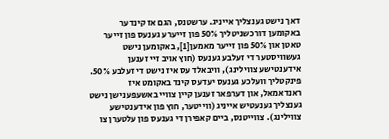דאך נישט גענצליך אייניג. ערשטנס, הגם אז קינדער באקומען דורכשניטליך 50% פון זייערע גענעס פון זייער טאטן און 50% פון זייער מאמען[1], באקומען נישט געשוויסטער די זעלבע גענעס (חוץ אויב זיי זענען אידענטישע צווילינג), וויבאלד עס איז נישט די זעלבע 50%. פינקטליך וועלכע גענעס יעדעס קינד באקומט איז ראנדאמאל, און דערפאר זענען קיין צוויי באשעפענישן נישט גענצליך גענעטיש אייניג (ווייטער, חוץ פון אידענטישע צווילינג). צווייטנס, ביים קאפירן די גענעס פון עלטערן צו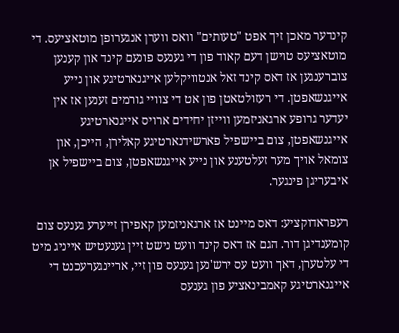קינדער מאכן זיך אפט "טעותים" וואס ווערן אנגערופן מוטאציעס. די מוטאציעס טוישן דעם קאוד פון די גענעס פונעם קינד און קענען צוברענגען אז דאס קינד זאל אנטוויקלען אייגנארטיגע און נייע אייגנשאפטן. די רעזולטאטן פון אט די צוויי גורמים זענען אז אין יעדער גרופע ארגאניזמען ווייזן יחידים ארויס אייגנארטיגע אייגנשאפטן, צום ביישפיל פארשידנארטיגע קאלירן, הייכן, און צומאל אויך מער זעלטענע און נייע אייגנשאפטן, צום ביישפיל אן איבעריגן פינגער.

רעפראדוקציע: דאס מיינט אז ארגאניזמען קאפירן זייערע גענעס צום קומענדיגן דור. הגם אז דאס קינד וועט נישט זיין גענעטיש אייניג מיט די עלטערן, דאך וועט עס ירש'נען גענעס פון זיי, אריינגערעכנט די אייגנארטיגע קאמבינאציע פון גענעס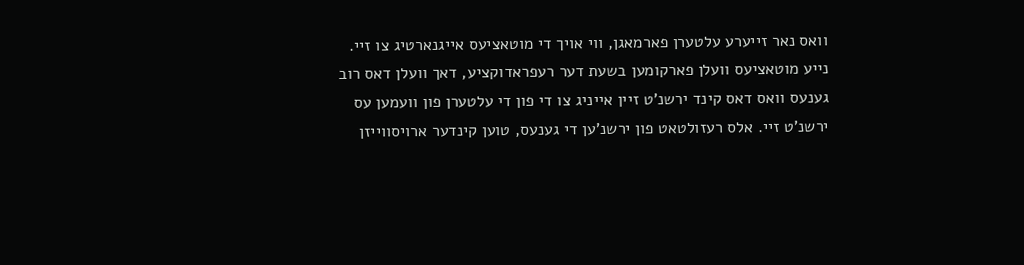וואס נאר זייערע עלטערן פארמאגן, ווי אויך די מוטאציעס אייגנארטיג צו זיי. נייע מוטאציעס וועלן פארקומען בשעת דער רעפראדוקציע, דאך וועלן דאס רוב גענעס וואס דאס קינד ירשנ'ט זיין אייניג צו די פון די עלטערן פון וועמען עס ירשנ'ט זיי. אלס רעזולטאט פון ירשנ'ען די גענעס, טוען קינדער ארויסווייזן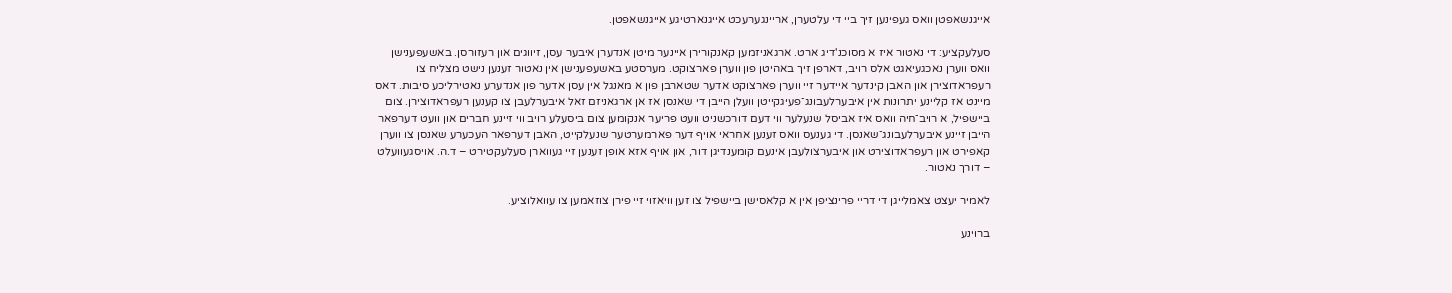אייגנשאפטן וואס געפינען זיך ביי די עלטערן, אריינגערעכט אייגנארטיגע אייגנשאפטן.

סעלעקציע: די נאטור איז א מסוכנ'דיג ארט. ארגאניזמען קאנקורירן איינער מיטן אנדערן איבער עסן, זיווגים און רעזורסן. באשעפענישן וואס ווערן נאכגעיאגט אלס רויב, דארפן זיך באהיטן פון ווערן פארצוקט. מערסטע באשעפענישן אין נאטור זענען נישט מצליח צו רעפראדוצירן און האבן קינדער איידער זיי ווערן פארצוקט אדער שטארבן פון א מאנגל אין עסן אדער פון אנדערע נאטירליכע סיבות. דאס מיינט אז קליינע יתרונות אין איבערלעבונג־פעיגקייטן וועלן הייבן די שאנסן אז אן ארגאניזם זאל איבערלעבן צו קענען רעפראדוצירן. צום ביישפיל, א רויב־חיה וואס איז אביסל שנעלער ווי דעם דורכשניט וועט פריער אנקומען צום ביסעלע רויב ווי זיינע חברים און וועט דערפאר הייבן זיינע איבערלעבונג־שאנסן. די גענעס וואס זענען אחראי אויף דער פארמערטער שנעלקייט, האבן דערפאר העכערע שאנסן צו ווערן קאפירט און רעפראדוצירט און איבערצולעבן אינעם קומענדיגן דור, און אויף אזא אופן זענען זיי געווארן סעלעקטירט – ד.ה. אויסגעוועלט – דורך נאטור.

לאמיר יעצט צאמלייגן די דריי פרינציפן אין א קלאסישן ביישפיל צו זען וויאזוי זיי פירן צוזאמען צו עוואלוציע.

ברוינע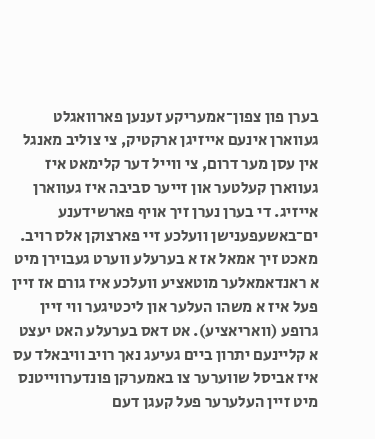בערן פון צפון־אמעריקע זענען פארוואגלט געווארן אינעם אייזיגן ארקטיק, צי צוליב מאנגל אין עסן מער דרום, צי ווייל דער קלימאט איז געווארן קעלטער און זייער סביבה איז געווארן אייזיג. די בערן נערן זיך אויף פארשידענע ים־באשעפענישן וועלכע זיי פארצוקן אלס רויב. מאכט זיך אמאל אז א בערעלע ווערט געבוירן מיט א ראנדאמאלער מוטאציע וועלכע איז גורם אז זיין פעל איז א משהו העלער און ליכטיגער ווי זיין גרופע (וואריאציע). אט דאס בערעלע האט יעצט א קליינעם יתרון ביים געיעג נאך רויב וויבאלד עס איז אביסל שווערער צו באמערקן פונדערווייטנס מיט זיין העלערער פעל קעגן דעם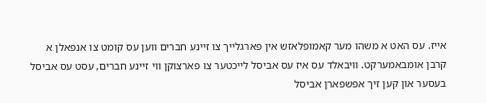אייז. עס האט א משהו מער קאמופלאזש אין פארגלייך צו זיינע חברים ווען עס קומט צו אנפאלן א קרבן אומבאמערקט. וויבאלד עס איז עס אביסל לייכטער צו פארצוקן ווי זיינע חברים, עסט עס אביסל בעסער און קען זיך אפשפארן אביסל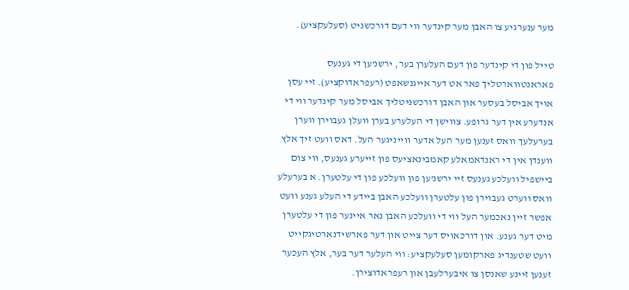מער ענערגיע צו האבן מער קינדער ווי דעם דורכשניט (סעלעקציע).

טייל פון די קינדער פון דעם העלערן בער, ירשנ'ען די גענעס פאראנטווארטליך פאר אט דער אייגנשאפט (רעפראדוקציע). זיי עסן אויך אביסל בעסער און האבן דורכשניטליך אביסל מער קינדער ווי די אנדערע אין דער גרופע. צווישן די העלערע בערן וועלן געבוירן ווערן בערעלעך וואס זענען מער העל אדער ווייניגער העל. דאס וועט זיך אלץ ווענדן אין די ראנדאמאלע קאמבינאציעס פון זייערע גענעס, ווי צום ביישפיל וועלכע גענעס זיי ירשנ'ען פון וועלכע פון די עלטערן. א בערעלע וואס ווערט געבוירן פון עלטערן וועלכע האבן ביידע די העלע גענע וועט אפשר זיין נאכמער העל ווי די וועלכע האבן נאר איינער פון די עלטערן מיט דער גענע. און דורכאויס דער צייט און דער פארשידנארטיגקייט וועט שטענדיג פארקומען סעלעקציע: ווי העלער דער בער, אלץ העכער זענען זיינע שאנסן צו איבערלעבן און רעפראדוצירן.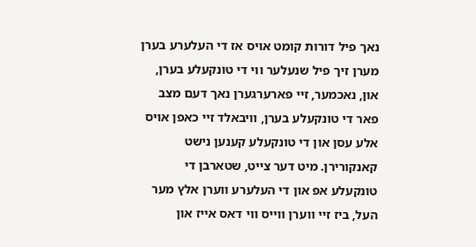נאך פיל דורות קומט אויס אז די העלערע בערן מערן זיך פיל שנעלער ווי די טונקעלע בערן, און, נאכמער, זיי פארערגערן נאך דעם מצב פאר די טונקעלע בערן, וויבאלד זיי כאפן אויס אלע עסן און די טונקעלע קענען נישט קאנקורירן. מיט דער צייט, שטארבן די טונקעלע אפ און די העלערע ווערן אלץ מער העל, ביז זיי ווערן ווייס ווי דאס אייז און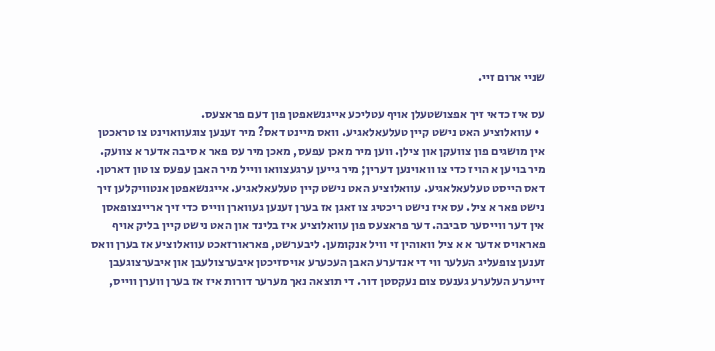שניי ארום זיי.

עס איז כדאי זיך אפצושטעלן אויף עטליכע אייגנשאפטן פון דעם פראצעס.
  • עוואלוציע האט נישט קיין טעלעאלאגיע. וואס מיינט דאס? מיר זענען צוגעוואוינט צו טראכטן אין מושגים פון צוועקן און צילן. ווען מיר מאכן עפעס, מאכן מיר עס פאר א סיבה אדער א צוועק. מיר בויען א הויז כדי צו וואוינען דערין; מיר גייען ערגעצוואו ווייל מיר האבן עפעס צו טון דארטן. דאס הייסט טעלעאלאגיע. עוואלוציע האט נישט קיין טעלעאלאגיע. אייגנשאפטן אנטוויקלען זיך נישט פאר א ציל. עס איז נישט ריכטיג צו זאגן אז בערן זענען געווארן ווייס כדי זיך אריינצופאסן אין דער ווייסער סביבה. דער פראצעס פון עוואלוציע איז בלינד און האט נישט קיין בליק אויף פאראויס אדער א א ציל וואוהין זי וויל אנקומען. ליבערשט, פאראורזאכט עוואלוציע אז בערן וואס זענען צופעליג העלער ווי די אנדערע האבן העכערע אויסזיכטן איבערצולעבן און איבערצוגעבן זייערע העלערע גענעס צום נעקסטן דור. די תוצאה נאך מערער דורות איז אז בערן ווערן ווייס,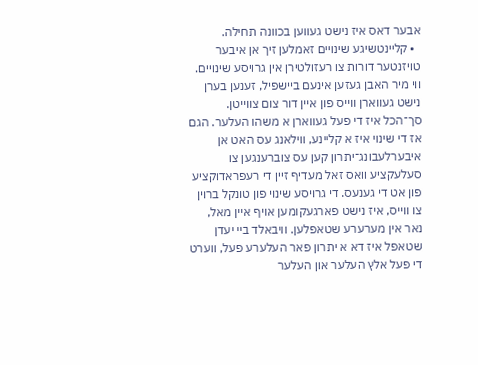אבער דאס איז נישט געווען בכוונה תחילה.
  • קליינטשיגע שינויים זאמלען זיך אן איבער טויזנטער דורות צו רעזולטירן אין גרויסע שינויים. ווי מיר האבן געזען אינעם ביישפיל, זענען בערן נישט געווארן ווייס פון איין דור צום צווייטן. סך־הכל איז די פעל געווארן א משהו העלער. הגם אז די שינוי איז א קליינע, ווילאנג עס האט אן איבערלעבונג־יתרון קען עס צוברענגען צו סעלעקציע וואס זאל מעדיף זיין די רעפראדוקציע פון אט די גענעס. די גרויסע שינוי פון טונקל ברוין צו ווייס, איז נישט פארגעקומען אויף איין מאל, נאר אין מערערע שטאפלען. וויבאלד ביי יעדן שטאפל איז דא א יתרון פאר העלערע פעל, ווערט די פעל אלץ העלער און העלער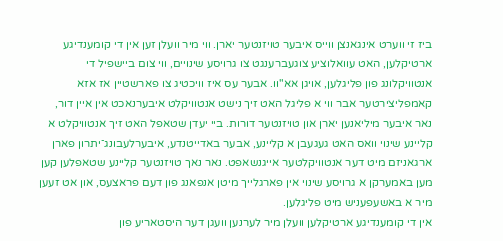ביז זי ווערט אינגאנצן ווייס איבער טויזנטער יארן. ווי מיר וועלן זען אין די קומענדיגע ארטיקלען, האט עוואלוציע צוגעברענגט צו גרויסע שינויים, ווי צום ביישפיל די אנטוויקלונג פון פליגלען, אויגן אא"וו. אבער עס איז וויכטיג צו פארשטיין אז אזא קאמפליצירטער אבר ווי א פליגל האט זיך נישט אנטוויקלט איבערנאכט אין איין דור, נאר איבער מיליאנען יארן און טויזנטער דורות. ביי יעדן שטאפל האט זיך אנטוויקלט א קליינע שינוי וואס האט געגעבן א קליינע, אבער באדייטנדע, איבערלעבונג־יתרון פארן ארגאניזם מיט דער אנטוויקלטער אייגנשאפט. נאר נאך טויזנטער קליינע שטאפלען קען מען באמערקן א גרויסע שינוי אין פארגלייך מיטן אנפאנג פון דעם פראצעס, און אט זעען מיר א באשעפעניש מיט פליגלען.
אין די קומענדיגע ארטיקלען וועלן מיר לערנען וועגן דער היסטאריע פון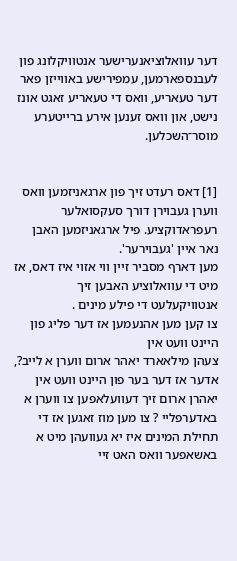דער עוואלוציאנערישער אנטוויקלונג פון לעבנספארמען, עמפירישע באווייזן פאר דער טעאריע, וואס די טעאריע זאגט אונז נישט, און וואס זענען אירע ברייטערע מוסר־השכלען.


[1] דאס רעדט זיך פון ארגאניזמען וואס ווערן געבוירן דורך סעקסואלער רעפראדוקציע. פיל ארגאניזמען האבן נאר איין 'געבוירער'.
מען דארף מסביר זיין ווי אזוי איז דאס, אז מיט די עוואלוציע האבען זיך אנטוויקעלעט די פילע מינים .
צו קען מען אהנעמען אז דער פליג פון היינט וועט אין
צעהן מילאארד יאהר ארום ווערן א לייב?, אדער אז דער בער פון היינט וועט אין יאהרן ארום זיך דעוועלאפען צו ווערן א באדערפליי ? צו מען מוז זאגען אז די תחילת המינים איז יא געוועהן מיט א באשאפער וואס האט זיי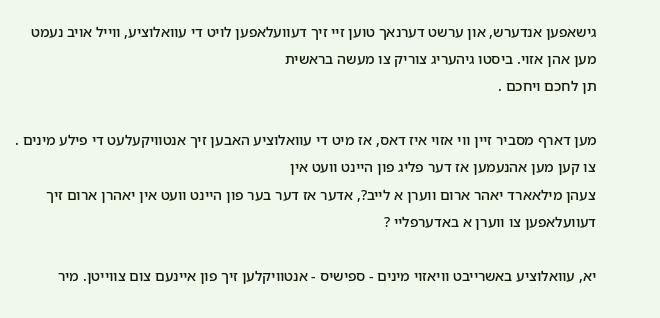גישאפען אנדערש, און ערשט דערנאך טוען זיי זיך דעוועלאפען לויט די עוואלוציע, ווייל אויב נעמט מען אהן אזוי. ביסטו גיהעריג צוריק צו מעשה בראשית
תן לחכם ויחכם .

מען דארף מסביר זיין ווי אזוי איז דאס, אז מיט די עוואלוציע האבען זיך אנטוויקעלעט די פילע מינים .
צו קען מען אהנעמען אז דער פליג פון היינט וועט אין
צעהן מילאארד יאהר ארום ווערן א לייב?, אדער אז דער בער פון היינט וועט אין יאהרן ארום זיך דעוועלאפען צו ווערן א באדערפליי ?

יא, עוואלוציע באשרייבט וויאזוי מינים - ספישיס - אנטוויקלען זיך פון איינעם צום צווייטן. מיר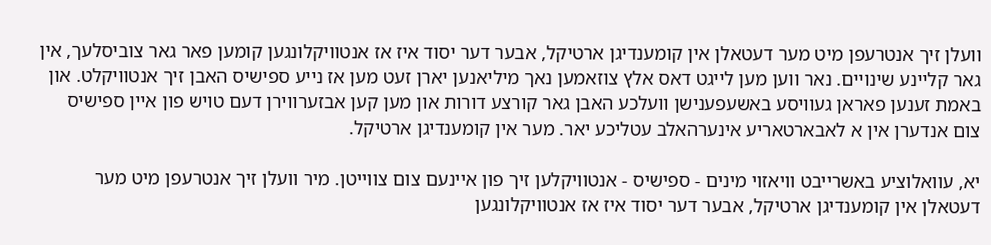וועלן זיך אנטרעפן מיט מער דעטאלן אין קומענדיגן ארטיקל, אבער דער יסוד איז אז אנטוויקלונגען קומען פאר גאר צוביסלעך, אין גאר קליינע שינויים. נאר ווען מען לייגט דאס אלץ צוזאמען נאך מיליאנען יארן זעט מען אז נייע ספישיס האבן זיך אנטוויקלט. און באמת זענען פאראן געוויסע באשעפענישן וועלכע האבן גאר קורצע דורות און מען קען אבזערווירן דעם טויש פון איין ספישיס צום אנדערן אין א לאבארטאריע אינערהאלב עטליכע יאר. מער אין קומענדיגן ארטיקל.

יא, עוואלוציע באשרייבט וויאזוי מינים - ספישיס - אנטוויקלען זיך פון איינעם צום צווייטן. מיר וועלן זיך אנטרעפן מיט מער דעטאלן אין קומענדיגן ארטיקל, אבער דער יסוד איז אז אנטוויקלונגען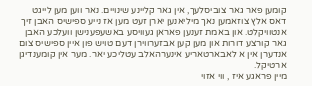קומען פאר גאר צוביסלעך, אין גאר קליינע שינויים. נאר ווען מען לייגט דאס אלץ צוזאמען נאך מיליאנען יארן זעט מען אז נייע ספישיס האבן זיך אנטוויקלט. און באמת זענען פאראן געוויסע באשעפענישן וועלכע האבן גאר קורצע דורות און מען קען אבזערווירן דעם טויש פון איין ספישיס צום אנדערן אין א לאבארטאריע אינערהאלב עטליכע יאר. מער אין קומענדיגן ארטיקל.
מיין פראגע איז , ווי אזוי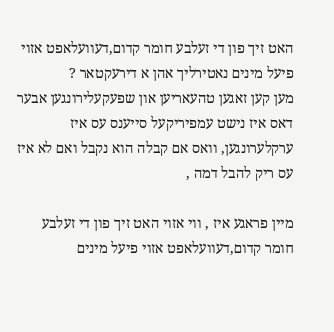האט זיך פון די זעלבע חומר קדום,דעוועלאפט אזוי פיעל מינים נאטירליך אהן א דירעקטאר ?
מען קען זאגען טהעאריען און שפעקעלירונגען אבער דאס איז נישט עמפיריקעל סייענס עס איז ערקלערונגען, וואס אם קבלה הוא נקבל ואם לא איז עס ריק להבל דמה ,

מיין פראגע איז , ווי אזוי האט זיך פון די זעלבע חומר קדום,דעוועלאפט אזוי פיעל מינים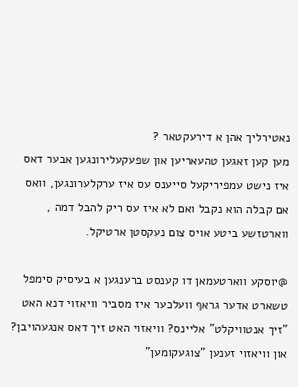נאטירליך אהן א דירעקטאר ?
מען קען זאגען טהעאריען און שפעקעלירונגען אבער דאס איז נישט עמפיריקעל סייענס עס איז ערקלערונגען, וואס אם קבלה הוא נקבל ואם לא איז עס ריק להבל דמה ,
ווארטזשע ביטע אויס צום נעקסטן ארטיקל.

@יוסקע ווארטעמאן דו קענסט ברענגען א בעיסיק סימפל טשארט אדער גראף וועלכער איז מסביר וויאזוי דנא האט ”זיך אנטוויקלט” אליינס? וויאזוי האט זיך דאס אנגעהויבן? און וויאזוי זענען ”צוגעקומען”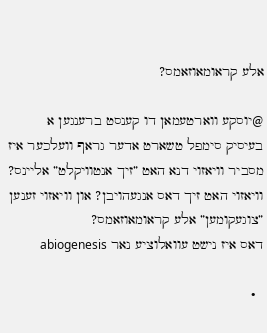אלע קראומאוזאמס?

@יוסקע ווארטעמאן דו קענסט ברענגען א בעיסיק סימפל טשארט אדער גראף וועלכער איז מסביר וויאזוי דנא האט ”זיך אנטוויקלט” אליינס? וויאזוי האט זיך דאס אנגעהויבן? און וויאזוי זענען ”צוגעקומען” אלע קראומאוזאמס?
דאס איז נישט עוואלוציע נאר abiogenesis

  •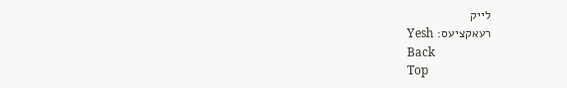לייק
רעאקציעס: Yesh
Back
Top